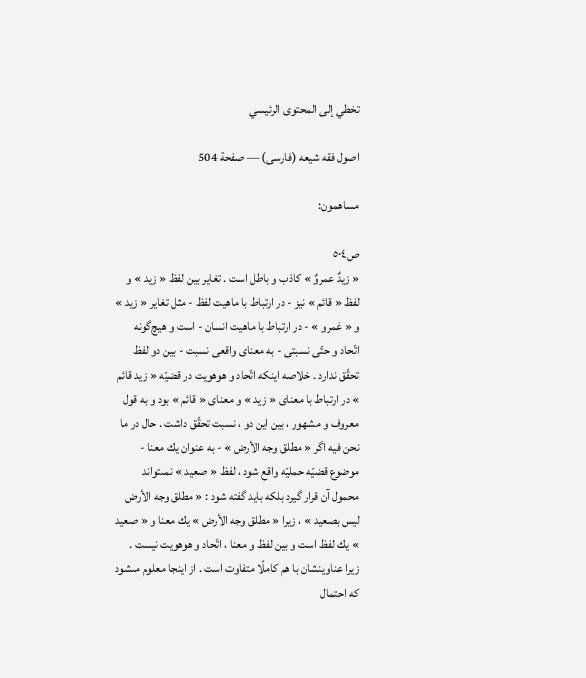تخطي إلى المحتوى الرئيسي

اصول فقه شيعه (فارسى) — صفحة 504

مساهمون:

ص٥٠٤
« زيدٌ عمروٌ » كاذب و باطل است . تغاير بين لفظ « زيد » و لفظ « قائم » نيز - در ارتباط با ماهيت لفظ - مثل تغاير « زيد » و « عَمرو » - در ارتباط با ماهيت انسان - است و هيچ‌گونه اتّحاد و حتّى نسبتى - به معناى واقعى نسبت - بين دو لفظ تحقّق ندارد . خلاصه اينكه اتّحاد و هوهويت در قضيّه « زيد قائم » در ارتباط با معناى « زيد » و معناى « قائم » بود و به قول معروف و مشهور ، بين اين دو ، نسبت تحقّق داشت . حال در ما نحن فيه اگر « مطلق وجه الأرض » - به عنوان يك معنا - موضوع قضيّه حمليّه واقع شود ، لفظ « صعيد » نمىتواند محمول آن قرار گيرد بلكه بايد گفته شود : « مطلق وجه الأرض ليس بصعيد » ، زيرا « مطلق وجه الأرض » يك معنا و « صعيد » يك لفظ است و بين لفظ و معنا ، اتّحاد و هوهويت نيست . زيرا عناوينشان با هم كاملًا متفاوت است . از اينجا معلوم مىشود كه احتمال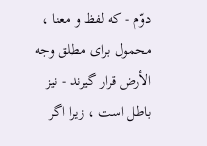دوّم - كه لفظ و معنا ، محمول براى مطلق وجه الأرض قرار گيرند - نيز باطل است ، زيرا اگر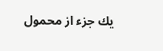يك جزء از محمول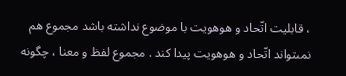، قابليت اتّحاد و هوهويت با موضوع نداشته باشد مجموع هم نمىتواند اتّحاد و هوهويت پيدا كند . مجموع لفظ و معنا ، چگونه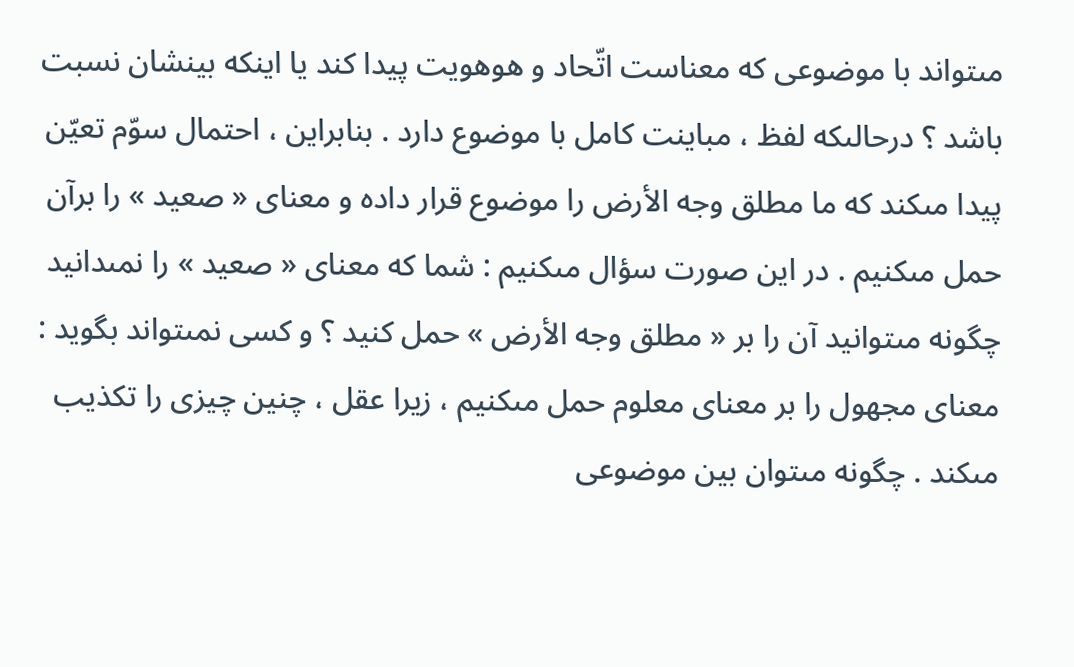مىتواند با موضوعى كه معناست اتّحاد و هوهويت پيدا كند يا اينكه بينشان نسبت باشد ؟ درحالىكه لفظ ، مباينت كامل با موضوع دارد . بنابراين ، احتمال سوّم تعيّن پيدا مىكند كه ما مطلق وجه الأرض را موضوع قرار داده و معناى « صعيد » را برآن حمل مىكنيم . در اين صورت سؤال مىكنيم : شما كه معناى « صعيد » را نمىدانيد چگونه مىتوانيد آن را بر « مطلق وجه الأرض » حمل كنيد ؟ و كسى نمىتواند بگويد : معناى مجهول را بر معناى معلوم حمل مىكنيم ، زيرا عقل ، چنين چيزى را تكذيب مىكند . چگونه مىتوان بين موضوعى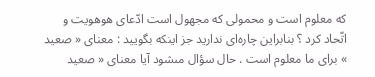كه معلوم است و محمولى كه مجهول است ادّعاى هوهويت و اتّحاد كرد ؟ بنابراين چاره‌اى نداريد جز اينكه بگوييد : معناى « صعيد » براى ما معلوم است . حال سؤال مىشود آيا معناى « صعيد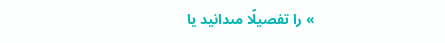» را تفصيلًا مىدانيد يا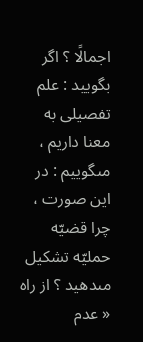اجمالًا ؟ اگر بگوييد : علم تفصيلى به معنا داريم ، مىگوييم : در اين صورت ، چرا قضيّه حمليّه تشكيل مىدهيد ؟ از راه « عدم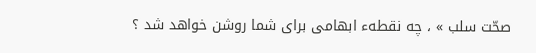صحّت سلب » ، چه نقطهء ابهامى براى شما روشن خواهد شد ؟